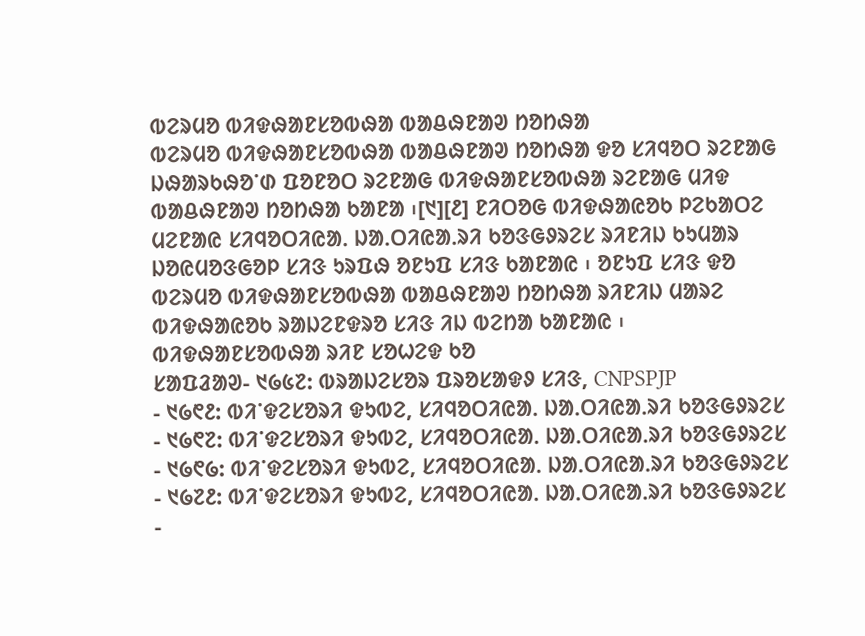ᱵᱮᱨᱢᱚ ᱵᱤᱫᱷᱟᱱᱥᱚᱵᱷᱟ ᱵᱟᱪᱷᱱᱟᱣ ᱴᱚᱴᱷᱟ
ᱵᱮᱨᱢᱚ ᱵᱤᱫᱷᱟᱱᱥᱚᱵᱷᱟ ᱵᱟᱪᱷᱱᱟᱣ ᱴᱚᱴᱷᱟ ᱫᱚ ᱥᱤᱧᱚᱛ ᱨᱮᱱᱟᱜ ᱡᱷᱟᱨᱠᱷᱚᱸᱰ ᱯᱚᱱᱚᱛ ᱨᱮᱱᱟᱜ ᱵᱤᱫᱷᱟᱱᱥᱚᱵᱷᱟ ᱨᱮᱱᱟᱜ ᱢᱤᱫ ᱵᱟᱪᱷᱱᱟᱣ ᱴᱚᱴᱷᱟ ᱠᱟᱱᱟ ᱾[᱑][᱒] ᱱᱤᱛᱚᱜ ᱵᱤᱫᱷᱟᱭᱚᱠ ᱞᱮᱠᱟᱛᱮ ᱢᱮᱱᱟᱭ ᱥᱤᱧᱚᱛᱤᱭᱟᱹ ᱡᱟᱹᱛᱤᱭᱟᱹᱨᱤ ᱠᱚᱝᱜᱽᱨᱮᱥ ᱨᱤᱱᱤᱡ ᱠᱩᱢᱟᱨ ᱡᱚᱭᱢᱚᱝᱜᱚᱞ ᱥᱤᱝ ᱩᱨᱯᱷ ᱚᱱᱩᱯ ᱥᱤᱝ ᱠᱟᱱᱟᱭ ᱾ ᱚᱱᱩᱯ ᱥᱤᱝ ᱫᱚ ᱵᱮᱨᱢᱚ ᱵᱤᱫᱷᱟᱱᱥᱚᱵᱷᱟ ᱵᱟᱪᱷᱱᱟᱣ ᱴᱚᱴᱷᱟ ᱨᱤᱱᱤᱡ ᱢᱟᱨᱮ ᱵᱤᱫᱷᱟᱭᱚᱠ ᱨᱟᱡᱮᱱᱫᱨᱚ ᱥᱤᱝ ᱤᱡ ᱵᱮᱴᱟ ᱠᱟᱱᱟᱭ ᱾
ᱵᱤᱫᱷᱟᱱᱥᱚᱵᱷᱟ ᱨᱤᱱ ᱥᱚᱦᱮᱫ ᱠᱚ
ᱥᱟᱯᱲᱟᱣ- ᱑᱙᱕᱗: ᱵᱨᱟᱡᱮᱥᱚᱨ ᱯᱨᱚᱥᱟᱫᱽ ᱥᱤᱝ, CNPSPJP
- ᱑᱙᱖᱒: ᱵᱤᱸᱫᱮᱥᱚᱨᱤ ᱫᱩᱵᱮ, ᱥᱤᱧᱚᱛᱤᱭᱟᱹ ᱡᱟᱹᱛᱤᱭᱟᱹᱨᱤ ᱠᱚᱝᱜᱽᱨᱮᱥ
- ᱑᱙᱖᱗: ᱵᱤᱸᱫᱮᱥᱚᱨᱤ ᱫᱩᱵᱮ, ᱥᱤᱧᱚᱛᱤᱭᱟᱹ ᱡᱟᱹᱛᱤᱭᱟᱹᱨᱤ ᱠᱚᱝᱜᱽᱨᱮᱥ
- ᱑᱙᱖᱙: ᱵᱤᱸᱫᱮᱥᱚᱨᱤ ᱫᱩᱵᱮ, ᱥᱤᱧᱚᱛᱤᱭᱟᱹ ᱡᱟᱹᱛᱤᱭᱟᱹᱨᱤ ᱠᱚᱝᱜᱽᱨᱮᱥ
- ᱑᱙᱗᱒: ᱵᱤᱸᱫᱮᱥᱚᱨᱤ ᱫᱩᱵᱮ, ᱥᱤᱧᱚᱛᱤᱭᱟᱹ ᱡᱟᱹᱛᱤᱭᱟᱹᱨᱤ ᱠᱚᱝᱜᱽᱨᱮᱥ
-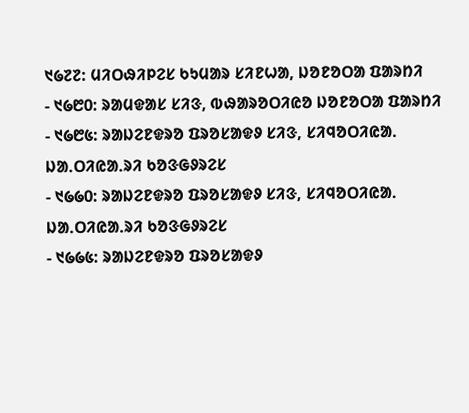᱑᱙᱗᱗: ᱢᱤᱛᱷᱤᱞᱮᱥ ᱠᱩᱢᱟᱨ ᱥᱤᱱᱦᱟ, ᱡᱚᱱᱚᱛᱟ ᱯᱟᱨᱴᱤ
- ᱑᱙᱘᱐: ᱨᱟᱢᱫᱟᱥ ᱥᱤᱝ, ᱵᱷᱟᱨᱚᱛᱤᱭᱚ ᱡᱚᱱᱚᱛᱟ ᱯᱟᱨᱴᱤ
- ᱑᱙᱘᱕: ᱨᱟᱡᱮᱱᱫᱨᱚ ᱯᱨᱚᱥᱟᱫᱽ ᱥᱤᱝ, ᱥᱤᱧᱚᱛᱤᱭᱟᱹ ᱡᱟᱹᱛᱤᱭᱟᱹᱨᱤ ᱠᱚᱝᱜᱽᱨᱮᱥ
- ᱑᱙᱙᱐: ᱨᱟᱡᱮᱱᱫᱨᱚ ᱯᱨᱚᱥᱟᱫᱽ ᱥᱤᱝ, ᱥᱤᱧᱚᱛᱤᱭᱟᱹ ᱡᱟᱹᱛᱤᱭᱟᱹᱨᱤ ᱠᱚᱝᱜᱽᱨᱮᱥ
- ᱑᱙᱙᱕: ᱨᱟᱡᱮᱱᱫᱨᱚ ᱯᱨᱚᱥᱟᱫᱽ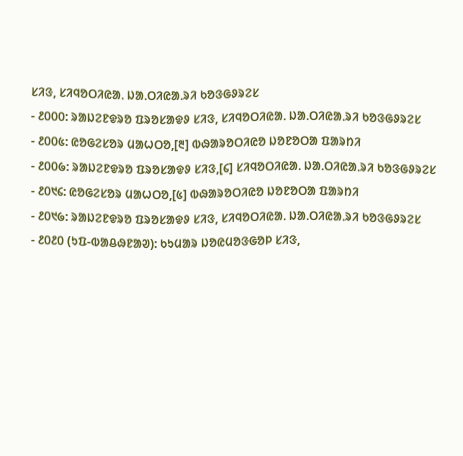ᱥᱤᱝ, ᱥᱤᱧᱚᱛᱤᱭᱟᱹ ᱡᱟᱹᱛᱤᱭᱟᱹᱨᱤ ᱠᱚᱝᱜᱽᱨᱮᱥ
- ᱒᱐᱐᱐: ᱨᱟᱡᱮᱱᱫᱨᱚ ᱯᱨᱚᱥᱟᱫᱽ ᱥᱤᱝ, ᱥᱤᱧᱚᱛᱤᱭᱟᱹ ᱡᱟᱹᱛᱤᱭᱟᱹᱨᱤ ᱠᱚᱝᱜᱽᱨᱮᱥ
- ᱒᱐᱐᱕: ᱭᱚᱜᱮᱥᱚᱨ ᱢᱟᱦᱛᱚ,[᱓] ᱵᱷᱟᱨᱚᱛᱤᱭᱚ ᱡᱚᱱᱚᱛᱟ ᱯᱟᱨᱴᱤ
- ᱒᱐᱐᱙: ᱨᱟᱡᱮᱱᱫᱨᱚ ᱯᱨᱚᱥᱟᱫᱽ ᱥᱤᱝ,[᱔] ᱥᱤᱧᱚᱛᱤᱭᱟᱹ ᱡᱟᱹᱛᱤᱭᱟᱹᱨᱤ ᱠᱚᱝᱜᱽᱨᱮᱥ
- ᱒᱐᱑᱔: ᱭᱚᱜᱮᱥᱚᱨ ᱢᱟᱦᱛᱚ,[᱕] ᱵᱷᱟᱨᱚᱛᱤᱭᱚ ᱡᱚᱱᱚᱛᱟ ᱯᱟᱨᱴᱤ
- ᱒᱐᱑᱙: ᱨᱟᱡᱮᱱᱫᱨᱚ ᱯᱨᱚᱥᱟᱫᱽ ᱥᱤᱝ, ᱥᱤᱧᱚᱛᱤᱭᱟᱹ ᱡᱟᱹᱛᱤᱭᱟᱹᱨᱤ ᱠᱚᱝᱜᱽᱨᱮᱥ
- ᱒᱐᱒᱐ (ᱩᱯ-ᱵᱟᱪᱷᱱᱟᱣ): ᱠᱩᱢᱟᱨ ᱡᱚᱭᱢᱚᱝᱜᱚᱞ ᱥᱤᱝ,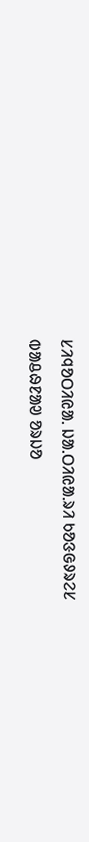ᱥᱤᱧᱚᱛᱤᱭᱟᱹ ᱡᱟᱹᱛᱤᱭᱟᱹᱨᱤ ᱠᱚᱝᱜᱽᱨᱮᱥ
ᱵᱟᱪᱷᱱᱟᱣ ᱚᱨᱡᱚ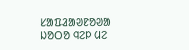ᱥᱟᱯᱲᱟᱣᱱᱚᱣᱟ ᱡᱚᱛᱚ ᱧᱮᱞ ᱢᱮ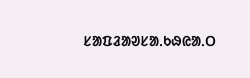ᱥᱟᱯᱲᱟᱣᱥᱟᱹᱠᱷᱭᱟᱹᱛ